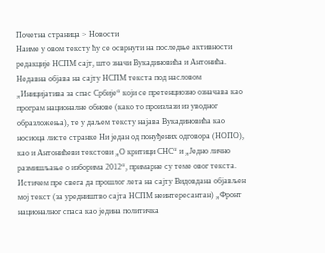Почетна страница > Новости
Наиме у овом тексту ћу се осврнути на последње активности редакције НСПМ сајт, што значи Вукадиновића и Антонића.
Недавна објава на сајту НСПМ текста под насловом „Иницијатива за спас Србије“ који се претенциозно означава као програм националне обнове (како то произлази из уводног образложења), те у даљем тексту најава Вукадиновића као носиоца листе странке Ни један од понуђених одговора (НОПО), као и Антонићеви текстови „О критици СНС“ и „Једно лично размишљање о изборима 2012“, примарне су теме овог текста.
Истичем пре свега да прошлог лета на сајту Видовдана објављен мој текст (за уредништво сајта НСПМ неинтересантан) „Фронт националног спаса као једина политичка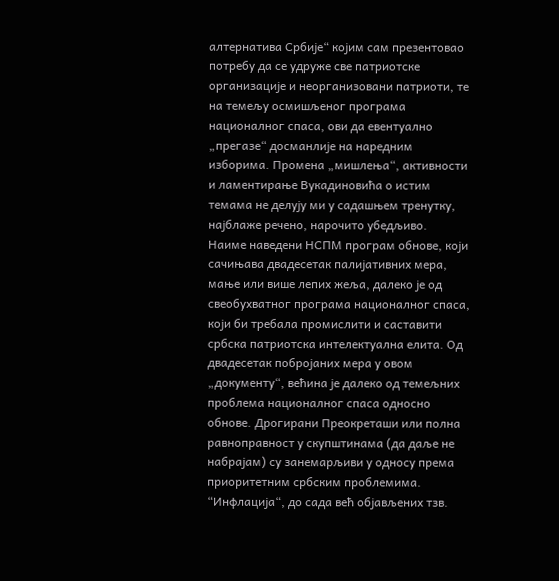алтернатива Србије“ којим сам презентовао потребу да се удруже све патриотске организације и неорганизовани патриоти, те на темељу осмишљеног програма националног спаса, ови да евентуално „прегазе“ досманлије на наредним изборима. Промена „мишлења“, активности и ламентирање Вукадиновића о истим темама не делују ми у садашњем тренутку, најблаже речено, нарочито убедљиво.
Наиме наведени НСПМ програм обнове, који сачињава двадесетак палијативних мера, мање или више лепих жеља, далеко је од свеобухватног програма националног спаса, који би требала промислити и саставити србска патриотска интелектуална елита. Од двадесетак побројаних мера у овом „документу“, већина је далеко од темељних проблема националног спаса односно обнове. Дрогирани Преокреташи или полна равноправност у скупштинама (да даље не набрајам) су занемарљиви у односу према приоритетним србским проблемима. “Инфлација“, до сада већ објављених тзв.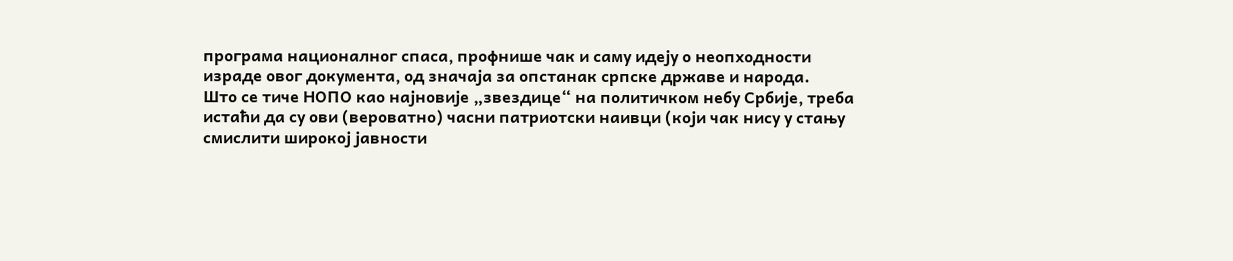програма националног спаса, профнише чак и саму идеју о неопходности израде овог документа, од значаја за опстанак српске државе и народа.
Што се тиче НОПО као најновије „звездице“ на политичком небу Србије, треба истаћи да су ови (вероватно) часни патриотски наивци (који чак нису у стању смислити широкој јавности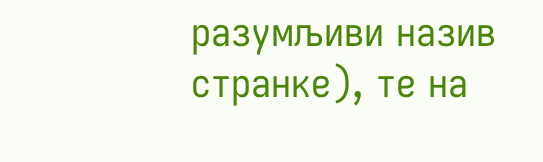разумљиви назив странке), те на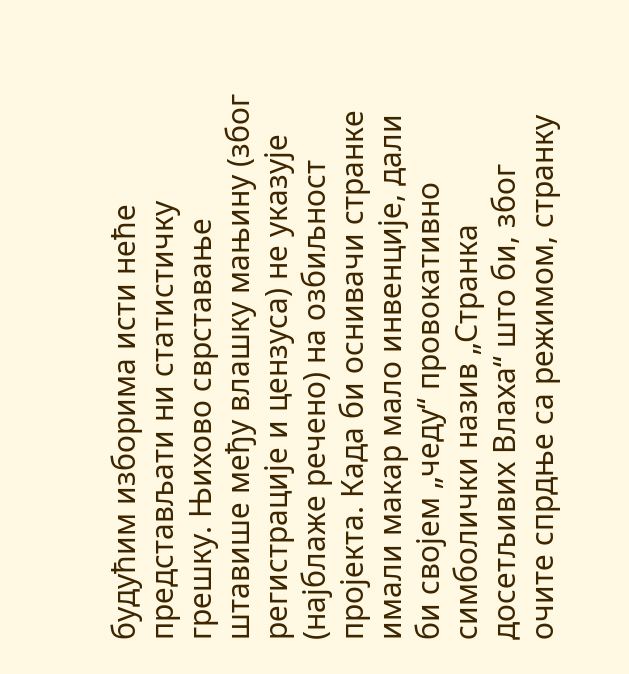будућим изборима исти неће представљати ни статистичку грешку. Њихово сврставање штавише међу влашку мањину (због регистрације и цензуса) не указује (најблаже речено) на озбиљност пројекта. Када би оснивачи странке имали макар мало инвенције, дали би својем „чеду“ провокативно симболички назив „Странка досетљивих Влаха“ што би, због очите спрдње са режимом, странку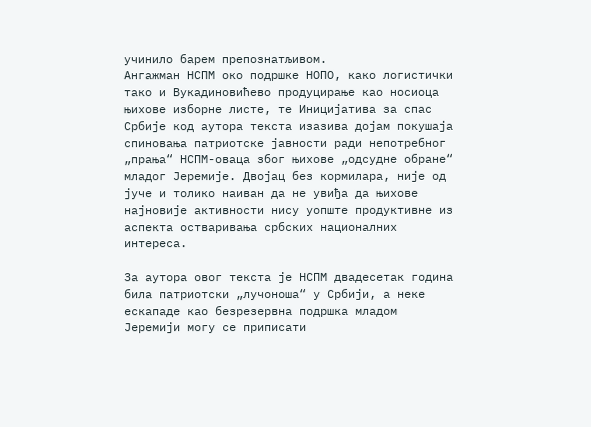учинило барем препознатљивом.
Ангажман НСПМ око подршке НОПО, како логистички тако и Вукадиновићево продуцирање као носиоца њихове изборне листе, те Иницијатива за спас Србије код аутора текста изазива дојам покушаја спиновања патриотске јавности ради непотребног „прања“ НСПМ-оваца због њихове „одсудне обране“ младог Јеремије. Двојац без кормилара, није од јуче и толико наиван да не увиђа да њихове најновије активности нису уопште продуктивне из аспекта остваривања србских националних интереса.

За аутора овог текста је НСПМ двадесетак година била патриотски „лучоноша“ у Србији, а неке ескападе као безрезервна подршка младом Јеремији могу се приписати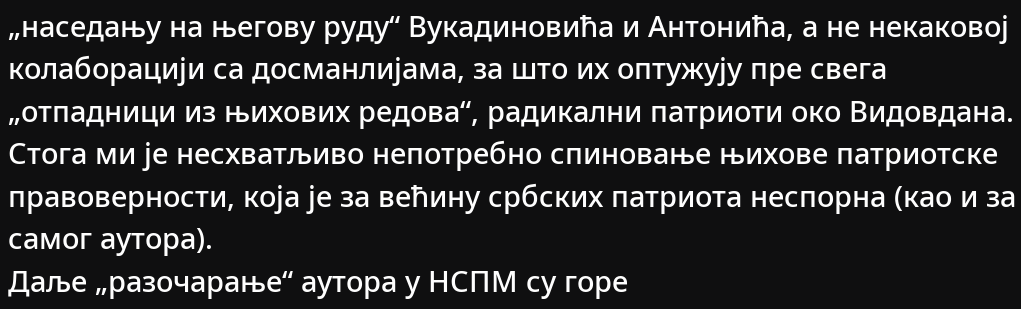„наседању на његову руду“ Вукадиновића и Антонића, а не некаковој колаборацији са досманлијама, за што их оптужују пре свега „отпадници из њихових редова“, радикални патриоти око Видовдана. Стога ми је несхватљиво непотребно спиновање њихове патриотске правоверности, која је за већину србских патриота неспорна (као и за самог аутора).
Даље „разочарање“ аутора у НСПМ су горе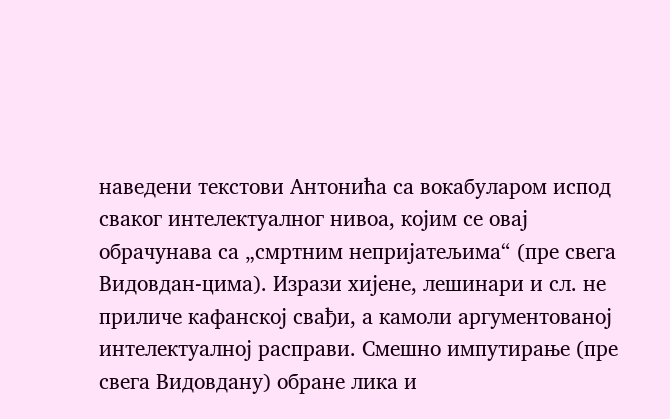наведени текстови Антонића са вокабуларом испод сваког интелектуалног нивоа, којим се овај обрачунава са „смртним непријатељима“ (пре свега Видовдан-цима). Изрази хијене, лешинари и сл. не приличе кафанској свађи, а камоли аргументованој интелектуалној расправи. Смешно импутирање (пре свега Видовдану) обране лика и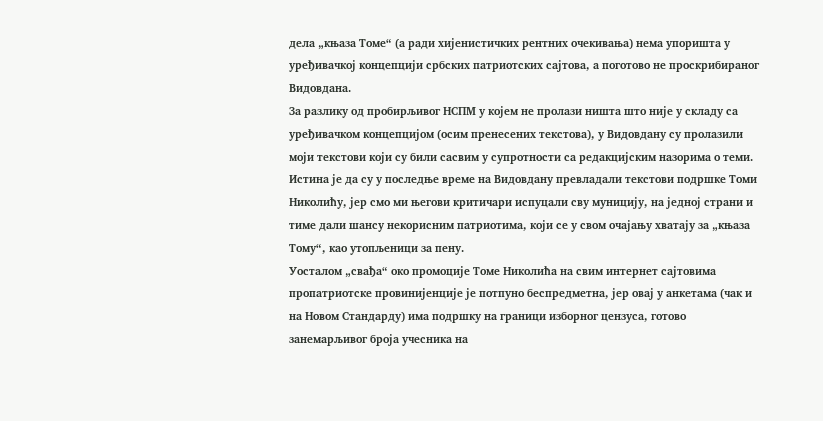дела „књаза Томе“ (а ради хијенистичких рентних очекивања) нема упоришта у уређивачкој концепцији србских патриотских сајтова, а поготово не проскрибираног Видовдана.
За разлику од пробирљивог НСПМ у којем не пролази ништа што није у складу са уређивачком концепцијом (осим пренесених текстова), у Видовдану су пролазили моји текстови који су били сасвим у супротности са редакцијским назорима о теми. Истина је да су у последње време на Видовдану превладали текстови подршке Томи Николићу, јер смо ми његови критичари испуцали сву муницију, на једној страни и тиме дали шансу некорисним патриотима, који се у свом очајању хватају за „књаза Тому“, као утопљеници за пену.
Уосталом „свађа“ око промоције Томе Николића на свим интернет сајтовима пропатриотске провинијенције је потпуно беспредметна, јер овај у анкетама (чак и на Новом Стандарду) има подршку на граници изборног цензуса, готово занемарљивог броја учесника на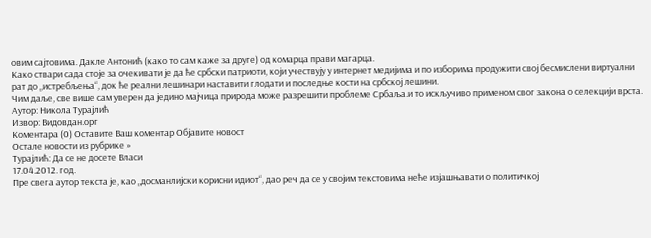овим сајтовима. Дакле Антонић (како то сам каже за друге) од комарца прави магарца.
Како ствари сада стоје за очекивати је да ће србски патриоти, који учествују у интернет медијима и по изборима продужити свој бесмислени виртуални рат до „истребљења“, док ће реални лешинари наставити глодати и последње кости на србској лешини.
Чим даље, све више сам уверен да једино мајчица природа може разрешити проблеме Србаља.и то искључиво применом свог закона о селекцији врста.
Аутор: Никола Турајлић
Извор: Видовдан.орг
Коментара (0) Оставите Ваш коментар Објавите новост
Остале новости из рубрике »
Турајлић: Да се не досете Власи
17.04.2012. год.
Пре свега аутор текста је, као „досманлијски корисни идиот“, дао реч да се у својим текстовима неће изјашњавати о политичкој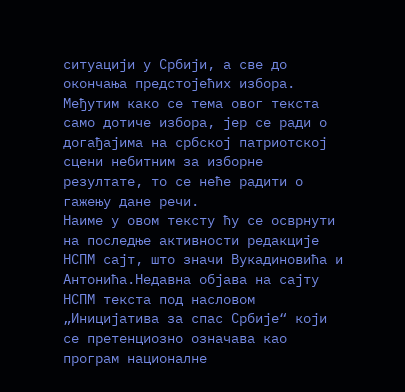ситуацији у Србији, а све до окончања предстојећих избора. Међутим како се тема овог текста само дотиче избора, јер се ради о догађајима на србској патриотској сцени небитним за изборне резултате, то се неће радити о гажењу дане речи.
Наиме у овом тексту ћу се осврнути на последње активности редакције НСПМ сајт, што значи Вукадиновића и Антонића.Недавна објава на сајту НСПМ текста под насловом „Иницијатива за спас Србије“ који се претенциозно означава као програм националне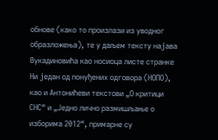обнове (како то произлази из уводног образложења), те у даљем тексту најава Вукадиновића као носиоца листе странке Ни један од понуђених одговора (НОПО), као и Антонићеви текстови „О критици СНС“ и „Једно лично размишљање о изборима 2012“, примарне су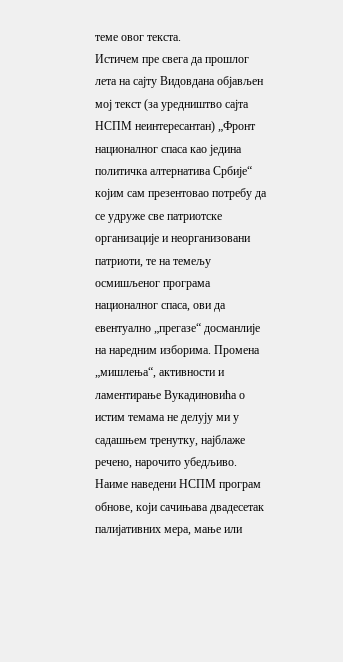теме овог текста.
Истичем пре свега да прошлог лета на сајту Видовдана објављен мој текст (за уредништво сајта НСПМ неинтересантан) „Фронт националног спаса као једина политичка алтернатива Србије“ којим сам презентовао потребу да се удруже све патриотске организације и неорганизовани патриоти, те на темељу осмишљеног програма националног спаса, ови да евентуално „прегазе“ досманлије на наредним изборима. Промена „мишлења“, активности и ламентирање Вукадиновића о истим темама не делују ми у садашњем тренутку, најблаже речено, нарочито убедљиво.
Наиме наведени НСПМ програм обнове, који сачињава двадесетак палијативних мера, мање или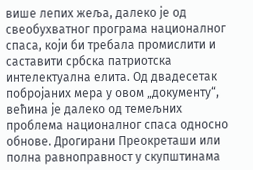више лепих жеља, далеко је од свеобухватног програма националног спаса, који би требала промислити и саставити србска патриотска интелектуална елита. Од двадесетак побројаних мера у овом „документу“, већина је далеко од темељних проблема националног спаса односно обнове. Дрогирани Преокреташи или полна равноправност у скупштинама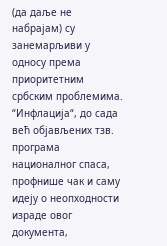(да даље не набрајам) су занемарљиви у односу према приоритетним србским проблемима. “Инфлација“, до сада већ објављених тзв. програма националног спаса, профнише чак и саму идеју о неопходности израде овог документа,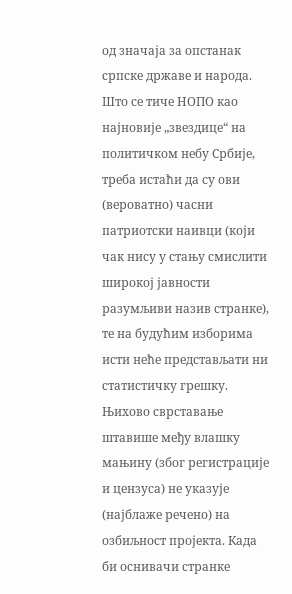од значаја за опстанак српске државе и народа.
Што се тиче НОПО као најновије „звездице“ на политичком небу Србије, треба истаћи да су ови (вероватно) часни патриотски наивци (који чак нису у стању смислити широкој јавности разумљиви назив странке), те на будућим изборима исти неће представљати ни статистичку грешку. Њихово сврставање штавише међу влашку мањину (због регистрације и цензуса) не указује (најблаже речено) на озбиљност пројекта. Када би оснивачи странке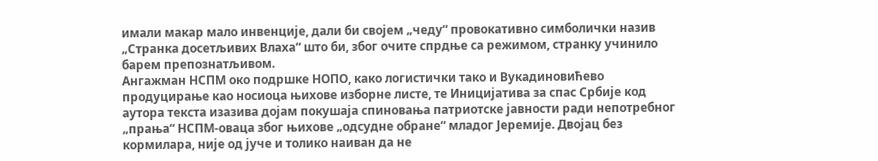имали макар мало инвенције, дали би својем „чеду“ провокативно симболички назив „Странка досетљивих Влаха“ што би, због очите спрдње са режимом, странку учинило барем препознатљивом.
Ангажман НСПМ око подршке НОПО, како логистички тако и Вукадиновићево продуцирање као носиоца њихове изборне листе, те Иницијатива за спас Србије код аутора текста изазива дојам покушаја спиновања патриотске јавности ради непотребног „прања“ НСПМ-оваца због њихове „одсудне обране“ младог Јеремије. Двојац без кормилара, није од јуче и толико наиван да не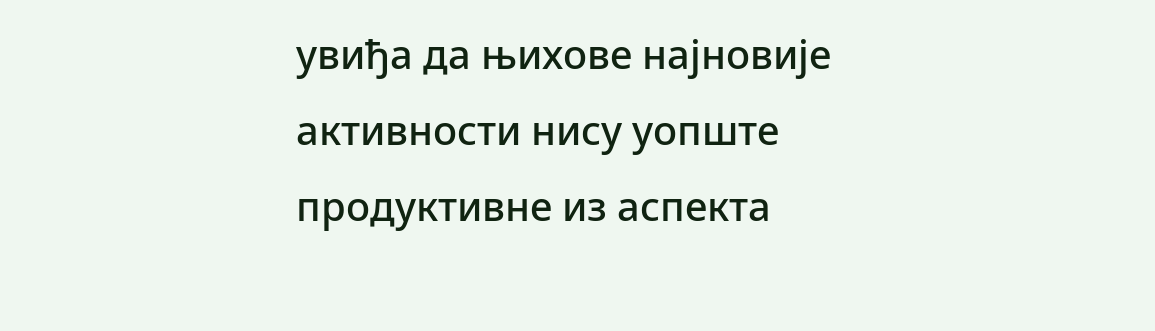увиђа да њихове најновије активности нису уопште продуктивне из аспекта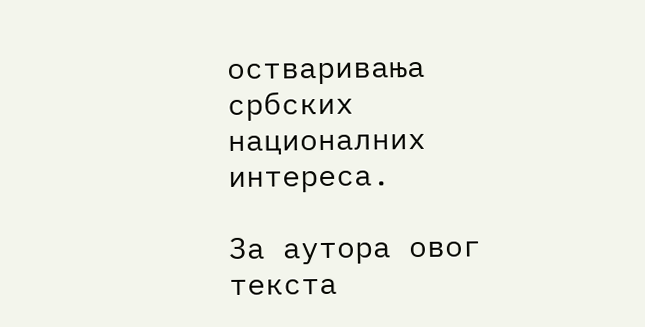остваривања србских националних интереса.

За аутора овог текста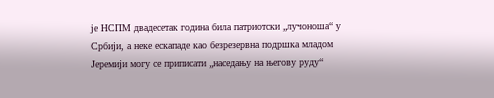је НСПМ двадесетак година била патриотски „лучоноша“ у Србији, а неке ескападе као безрезервна подршка младом Јеремији могу се приписати „наседању на његову руду“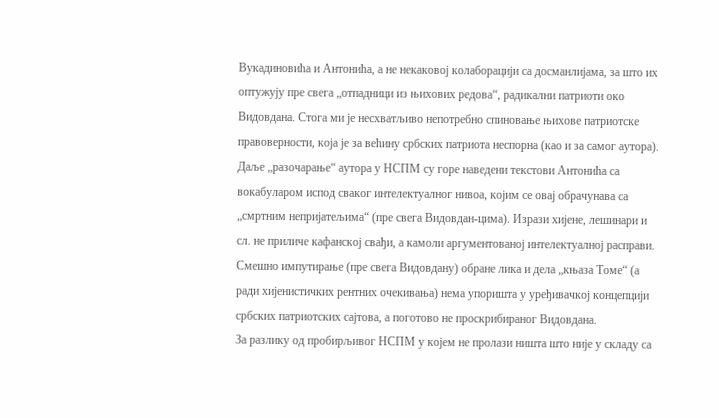Вукадиновића и Антонића, а не некаковој колаборацији са досманлијама, за што их оптужују пре свега „отпадници из њихових редова“, радикални патриоти око Видовдана. Стога ми је несхватљиво непотребно спиновање њихове патриотске правоверности, која је за већину србских патриота неспорна (као и за самог аутора).
Даље „разочарање“ аутора у НСПМ су горе наведени текстови Антонића са вокабуларом испод сваког интелектуалног нивоа, којим се овај обрачунава са „смртним непријатељима“ (пре свега Видовдан-цима). Изрази хијене, лешинари и сл. не приличе кафанској свађи, а камоли аргументованој интелектуалној расправи. Смешно импутирање (пре свега Видовдану) обране лика и дела „књаза Томе“ (а ради хијенистичких рентних очекивања) нема упоришта у уређивачкој концепцији србских патриотских сајтова, а поготово не проскрибираног Видовдана.
За разлику од пробирљивог НСПМ у којем не пролази ништа што није у складу са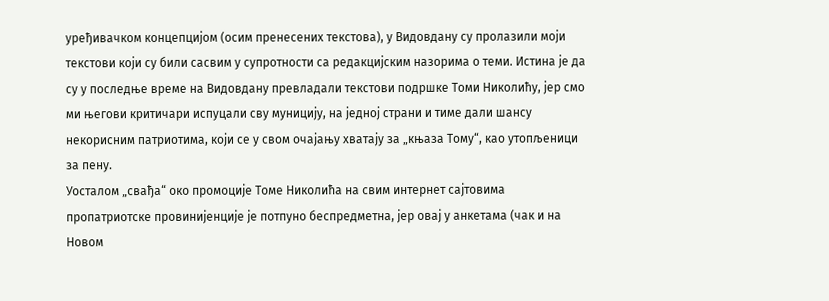уређивачком концепцијом (осим пренесених текстова), у Видовдану су пролазили моји текстови који су били сасвим у супротности са редакцијским назорима о теми. Истина је да су у последње време на Видовдану превладали текстови подршке Томи Николићу, јер смо ми његови критичари испуцали сву муницију, на једној страни и тиме дали шансу некорисним патриотима, који се у свом очајању хватају за „књаза Тому“, као утопљеници за пену.
Уосталом „свађа“ око промоције Томе Николића на свим интернет сајтовима пропатриотске провинијенције је потпуно беспредметна, јер овај у анкетама (чак и на Новом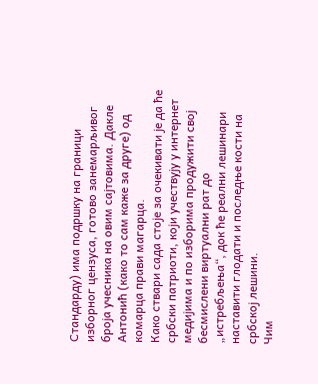Стандарду) има подршку на граници изборног цензуса, готово занемарљивог броја учесника на овим сајтовима. Дакле Антонић (како то сам каже за друге) од комарца прави магарца.
Како ствари сада стоје за очекивати је да ће србски патриоти, који учествују у интернет медијима и по изборима продужити свој бесмислени виртуални рат до „истребљења“, док ће реални лешинари наставити глодати и последње кости на србској лешини.
Чим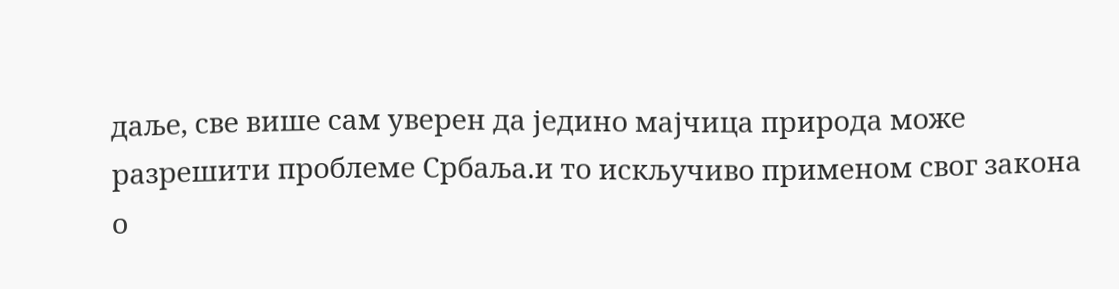даље, све више сам уверен да једино мајчица природа може разрешити проблеме Србаља.и то искључиво применом свог закона о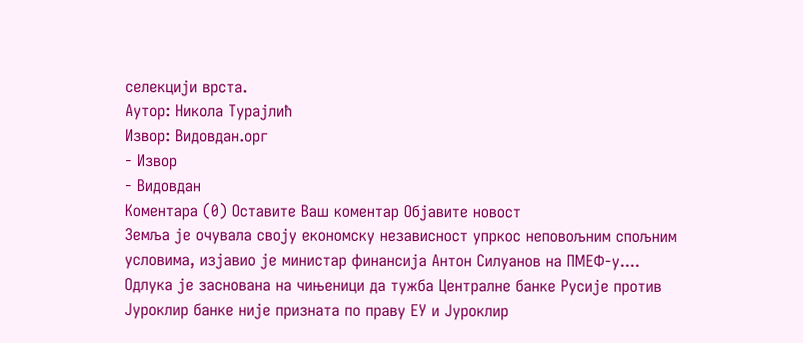селекцији врста.
Аутор: Никола Турајлић
Извор: Видовдан.орг
- Извор
- Видовдан
Коментара (0) Оставите Ваш коментар Објавите новост
Земља је очувала своју економску независност упркос неповољним спољним условима, изјавио је министар финансија Антон Силуанов на ПМЕФ-у....
Одлука је заснована на чињеници да тужба Централне банке Русије против Јуроклир банке није призната по праву ЕУ и Јуроклир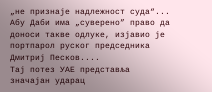„не признаје надлежност суда“...
Абу Даби има „суверено” право да доноси такве одлуке, изјавио је портпарол руског председника Дмитриј Песков....
Тај потез УАЕ представља значајан ударац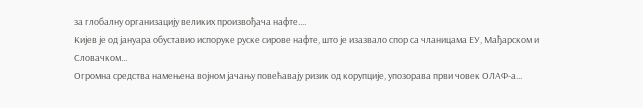за глобалну организацију великих произвођача нафте....
Кијев је од јануара обуставио испоруке руске сирове нафте, што је изазвало спор са чланицама ЕУ, Мађарском и Словачком...
Огромна средства намењена војном јачању повећавају ризик од корупције, упозорава први човек ОЛАФ-а...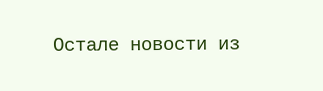Остале новости из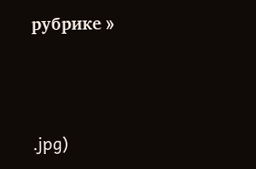рубрике »





.jpg)